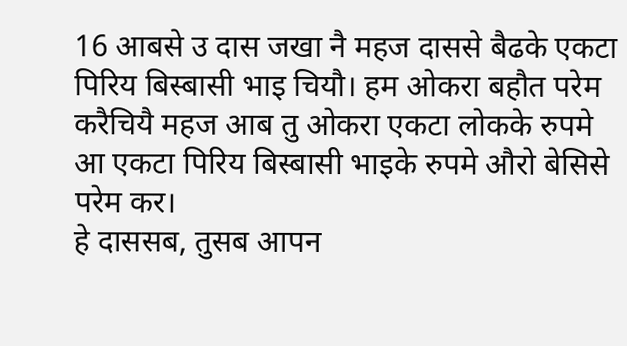16 आबसे उ दास जखा नै महज दाससे बैढके एकटा पिरिय बिस्बासी भाइ चियौ। हम ओकरा बहौत परेम करैचियै महज आब तु ओकरा एकटा लोकके रुपमे आ एकटा पिरिय बिस्बासी भाइके रुपमे औरो बेसिसे परेम कर।
हे दाससब, तुसब आपन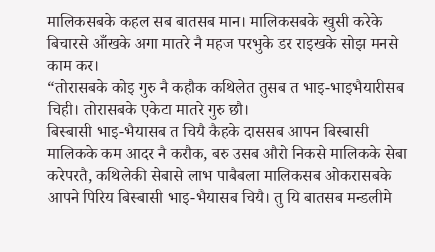मालिकसबके कहल सब बातसब मान। मालिकसबके खुसी करेके बिचारसे आँखके अगा मातरे नै महज परभुके डर राइखके सोझ मनसे काम कर।
“तोरासबके कोइ गुरु नै कहौक कथिलेत तुसब त भाइ-भाइभैयारीसब चिही। तोरासबके एकेटा मातरे गुरु छौ।
बिस्बासी भाइ-भैयासब त चियै कैहके दाससब आपन बिस्बासी मालिकके कम आदर नै करौक, बरु उसब औरो निकसे मालिकके सेबा करेपरतै, कथिलेकी सेबासे लाभ पाबैबला मालिकसब ओकरासबके आपने पिरिय बिस्बासी भाइ-भैयासब चियै। तु यि बातसब मन्डलीमे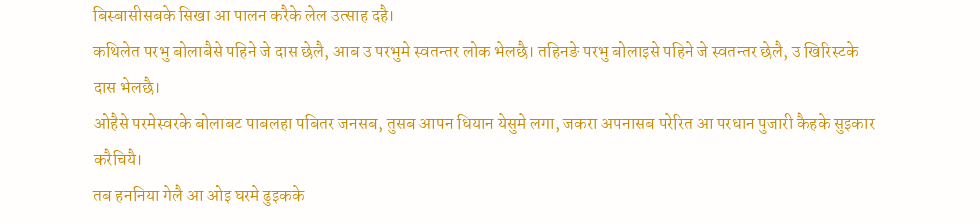बिस्बासीसबके सिखा आ पालन करैके लेल उत्साह दहै।
कथिलेत परभु बोलाबैसे पहिने जे दास छेलै, आब उ परभुमे स्वतन्तर लोक भेलछै। तहिनङे परभु बोलाइसे पहिने जे स्वतन्तर छेलै, उ खिरिस्टके दास भेलछै।
ओहैसे परमेस्वरके बोलाबट पाबलहा पबितर जनसब, तुसब आपन धियान येसुमे लगा, जकरा अपनासब परेरित आ परधान पुजारी कैहके सुइकार करैचियै।
तब हननिया गेलै आ ओइ घरमे ढुइकके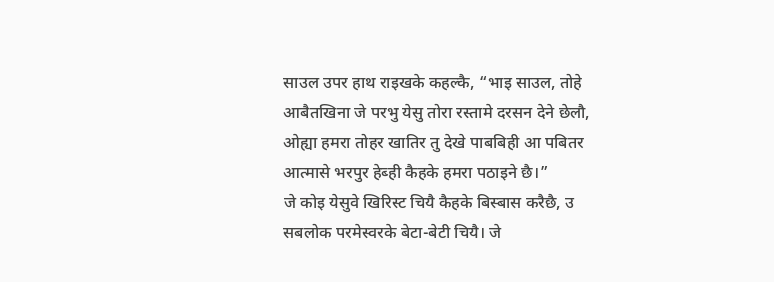साउल उपर हाथ राइखके कहल्कै, “भाइ साउल, तोहे आबैतखिना जे परभु येसु तोरा रस्तामे दरसन देने छेलौ, ओह्या हमरा तोहर खातिर तु देखे पाबबिही आ पबितर आत्मासे भरपुर हेब्ही कैहके हमरा पठाइने छै।”
जे कोइ येसुवे खिरिस्ट चियै कैहके बिस्बास करैछै, उ सबलोक परमेस्वरके बेटा-बेटी चियै। जे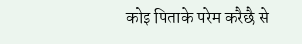कोइ पिताके परेम करैछै से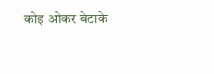कोइ ओकर बेटाके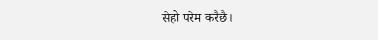सेहो परेम करैछै।